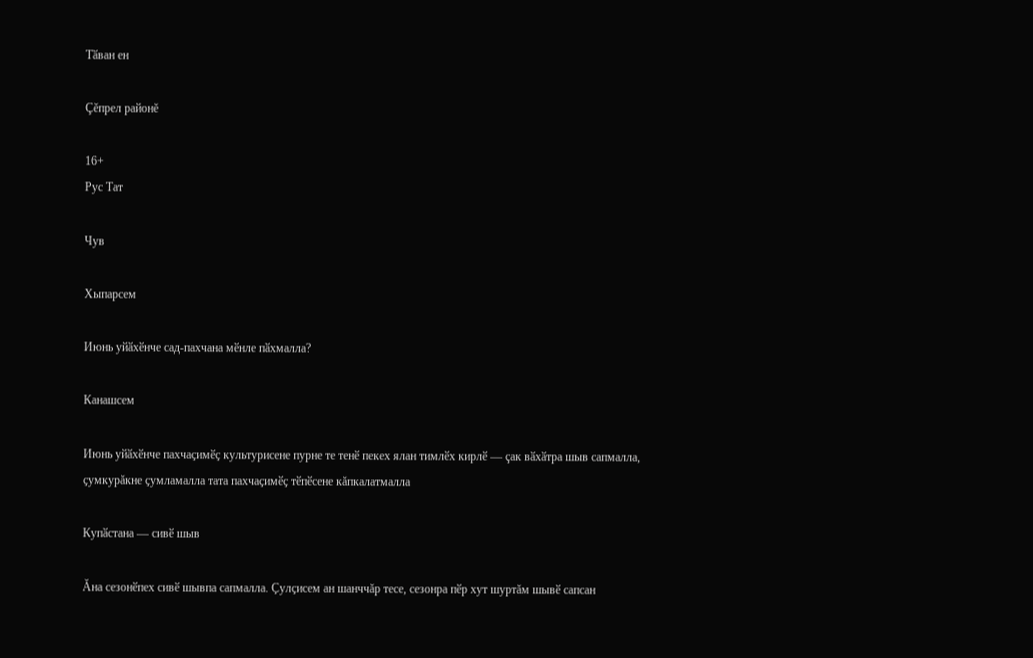Тӑван ен

Çĕпрел районĕ

16+
Рус Тат

Чув

Хыпарсем

Июнь уйӑхӗнче сад-пахчана мӗнле пӑхмалла?

Канашсем

Июнь уйӑхӗнче пахчаҫимӗҫ культурисене пурне те тенӗ пекех ялан тимлӗх кирлӗ — çак вӑхӑтра шыв сапмалла, ҫумкурăкне ҫумламалла тата пахчаҫимӗҫ тӗпӗсене кăпкалатмалла

Купӑстана — сивӗ шыв

Ăна сезонӗпех сивӗ шывпа сапмалла. Ҫулҫисем ан шанччăр тесе, сезонра пӗр хут шуртăм шывӗ сапсан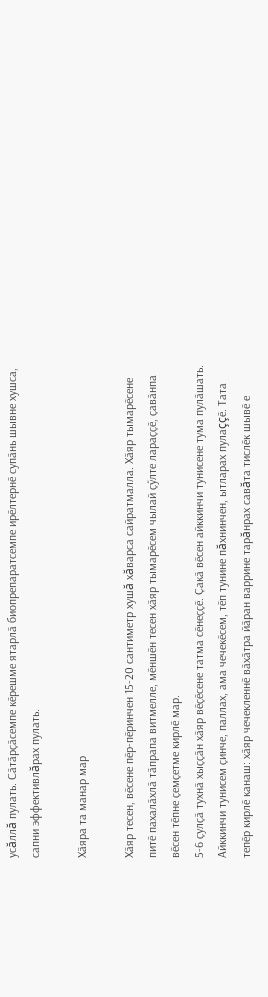усăллă пулать. Сӑтӑрҫӑсемпе кӗрешме ятарлӑ биопрепаратсемпе ирӗлтернӗ супӑнь шывне хушса, сапни эффективлăрах пулать.

Хӑяра та манар мар

Хӑяр тесен, вӗсене пӗр-пӗринчен 15-20 сантиметр хушă хăварса сайратмалла. Хӑяр тымарӗсене питӗ пахалӑхлӑ тӑпрапа витмелле, мӗншӗн тесен хӑяр тымарӗсем чылай ҫӳлте лараҫҫӗ, ҫавӑнпа вӗсен тӗпне ҫемҫетме кирлӗ мар.
5-6 ҫулҫӑ тухнӑ хыҫҫӑн хӑяр вӗҫӗсене татма сӗнеҫҫӗ. Ҫакӑ вӗсен айккинчи тунисене тума пулӑшать. Айккинчи тунисем ҫинче, паллах, ама чечекӗсем, тӗп тунине пăхнинчен, ытларах пулаççӗ. Тата тепӗр кирлӗ канаш: хӑяр чечекленнӗ вӑхӑтра йӑран варрине тарăнрах савăта тислӗк шывӗ е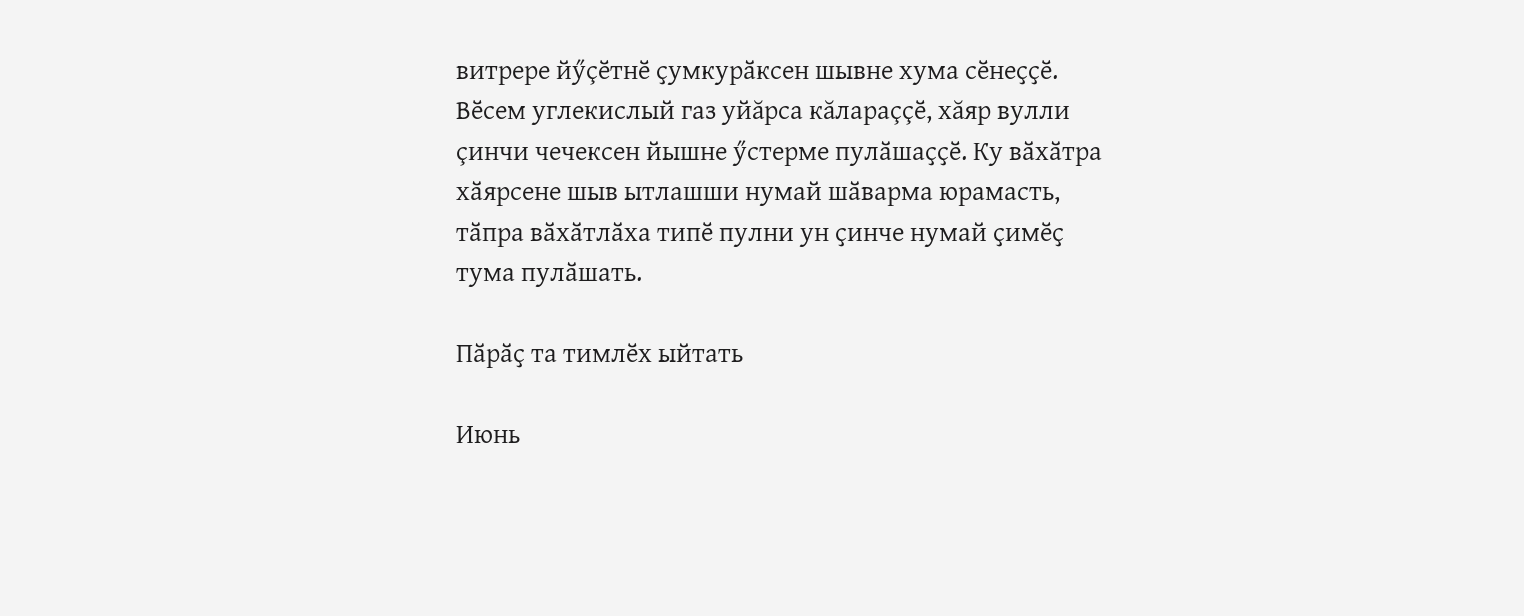витрере йӳçӗтнӗ ҫумкурӑксен шывне хума сӗнеҫҫӗ. Вӗсем углекислый газ уйăрса кăлараççӗ, хăяр вулли çинчи чечексен йышне ӳстерме пулӑшаҫҫӗ. Ку вӑхӑтра хӑярсене шыв ытлашши нумай шӑварма юрамасть, тӑпра вӑхӑтлӑха типӗ пулни ун ҫинче нумай ҫимӗҫ тума пулӑшать.

Пӑрӑҫ та тимлӗх ыйтать

Июнь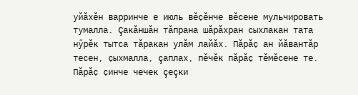уйӑхӗн варринче е июль вӗҫӗнче вӗсене мульчировать тумалла. Çакăншăн тăпрана шӑрӑхран сыхлакан тата нӳрӗк тытса тӑракан улӑм лайӑх. Пӑрӑҫ ан йăвантăр тесен, ҫыхмалла, çаплах, пӗчӗк пӑрӑҫ тӗмӗсене те. Пӑрӑҫ ҫинче чечек çеçки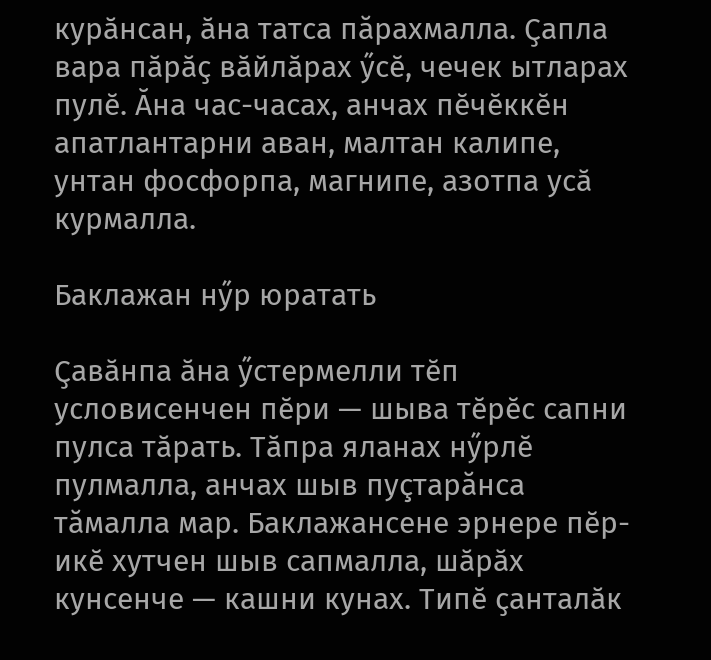курӑнсан, ӑна татса пăрахмалла. Ҫапла вара пӑрӑҫ вӑйлӑрах ӳсӗ, чечек ытларах пулӗ. Ӑна час-часах, анчах пӗчӗккӗн апатлантарни аван, малтан калипе, унтан фосфорпа, магнипе, азотпа усӑ курмалла.

Баклажан нӳр юратать

Ҫавӑнпа ӑна ӳстермелли тӗп условисенчен пӗри — шыва тӗрӗс сапни пулса тӑрать. Тӑпра яланах нӳрлӗ пулмалла, анчах шыв пуçтарăнса тăмалла мар. Баклажансене эрнере пӗр-икӗ хутчен шыв сапмалла, шӑрӑх кунсенче — кашни кунах. Типӗ ҫанталӑк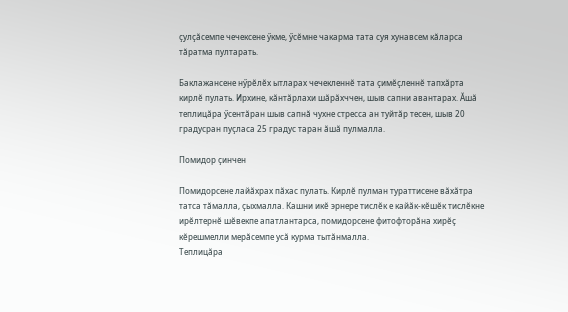ҫулҫӑсемпе чечексене ӳкме, ӳсӗмне чакарма тата суя хунавсем кăларса тăратма пултарать.

Баклажансене нӳрӗлӗх ытларах чечекленнӗ тата ҫимӗҫленнӗ тапхӑрта кирлӗ пулать. Ирхине, кӑнтӑрлахи шӑрӑхччен, шыв сапни авантарах. Ӑшӑ теплицӑра ӳсентӑран шыв сапнă чухне стресса ан туйтӑр тесен, шыв 20 градусран пуҫласа 25 градус таран ӑшӑ пулмалла.

Помидор ҫинчен

Помидорсене лайӑхрах пӑхас пулать. Кирлӗ пулман тураттисене вӑхӑтра татса тăмалла, ҫыхмалла. Кашни икӗ эрнере тислӗк е кайӑк-кӗшӗк тислӗкне ирӗлтернӗ шӗвекпе апатлантарса, помидорсене фитофторăна хирӗç кӗрешмелли мерăсемпе усӑ курма тытӑнмалла.
Теплицӑра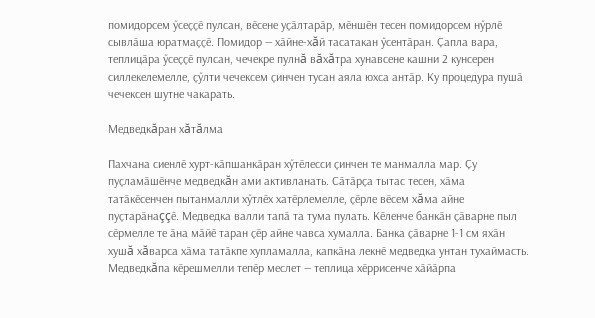помидорсем ӳсеҫҫӗ пулсан, вӗсене уҫӑлтарӑр, мӗншӗн тесен помидорсем нӳрлӗ сывлӑша юратмаҫҫӗ. Помидор — хӑйне-хăй тасатакан ӳсентӑран. Ҫапла вара, теплицӑра ӳсеҫҫӗ пулсан, чечекре пулнă вăхăтра хунавсене кашни 2 кунсерен силлекелемелле, ҫӳлти чечексем ҫинчен тусан аяла юхса антӑр. Ку процедура пушӑ чечексен шутне чакарать.

Медведкăран хăтăлма

Пахчана сиенлӗ хурт-кӑпшанкӑран хӳтӗлесси ҫинчен те манмалла мар. Ҫу пуҫламӑшӗнче медведкăн ами активланать. Сӑтӑрҫа тытас тесен, хӑма татӑкӗсенчен пытанмалли хӳтлӗх хатӗрлемелле, ҫӗрле вӗсем хăма айне пуҫтарӑнаççӗ. Медведка валли тапӑ та тума пулать. Кӗленче банкӑн ҫӑварне пыл сӗрмелле те ӑна мӑйӗ таран ҫӗр айне чавса хумалла. Банка ҫӑварне 1-1 см яхӑн хушă хăварса хӑма татӑкпе хупламалла, капкӑна лекнӗ медведка унтан тухаймасть. Медведкăпа кӗрешмелли тепӗр меслет — теплица хӗррисенче хӑйӑрпа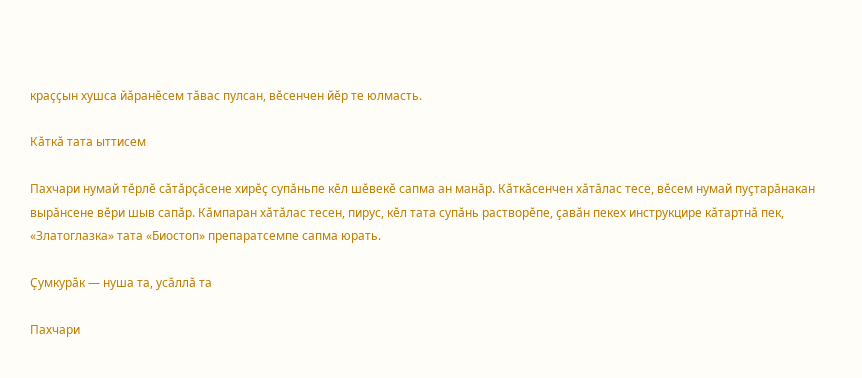краҫҫын хушса йӑранӗсем тӑвас пулсан, вӗсенчен йӗр те юлмасть.

Кӑткӑ тата ыттисем

Пахчари нумай тӗрлӗ сӑтӑрҫӑсене хирӗҫ супӑньпе кӗл шӗвекӗ сапма ан манăр. Кӑткӑсенчен хӑтӑлас тесе, вӗсем нумай пуçтарăнакан вырăнсене вӗри шыв сапӑр. Кӑмпаран хӑтӑлас тесен, пирус, кӗл тата супӑнь растворӗпе, ҫавӑн пекех инструкцире кӑтартнӑ пек, «Златоглазка» тата «Биостоп» препаратсемпе сапма юрать.

Ҫумкурӑк — нуша та, усăллă та

Пахчари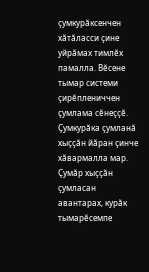ҫумкурӑксенчен хӑтăласси ҫине уйрӑмах тимлӗх памалла. Вӗсене тымар системи ҫирӗплениччен çумлама сӗнеҫҫӗ. Çумкурăка ҫумланӑ хыҫҫӑн йӑран ҫинче хӑвармалла мар.
Çумӑр хыҫҫӑн ҫумласан авантарах, курӑк тымарӗсемпе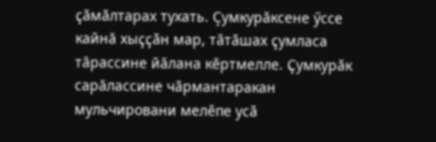ҫӑмӑлтарах тухать. Çумкурăксене ӳссе кайнă хыҫҫӑн мар, тӑтӑшах ҫумласа тăрассине йăлана кӗртмелле. Ҫумкурӑк сарăлассине чӑрмантаракан мульчировани мелӗпе усӑ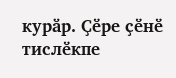курӑр. Ҫӗре ҫӗнӗ тислӗкпе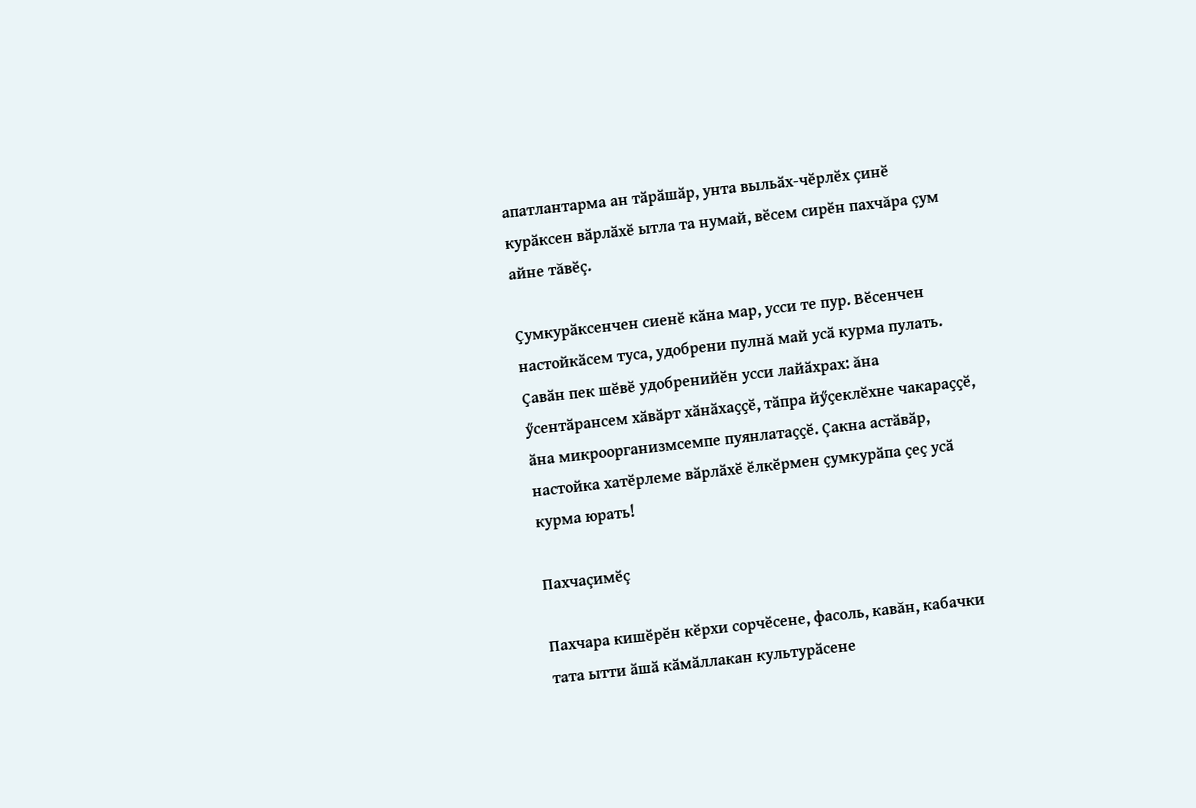апатлантарма ан тӑрӑшӑр, унта выльӑх-чӗрлӗх çинӗ курӑксен вӑрлӑхӗ ытла та нумай, вӗсем сирӗн пахчăра çум айне тăвӗç.

Ҫумкурӑксенчен сиенӗ кӑна мар, усси те пур. Вӗсенчен настойкӑсем туса, удобрени пулнă май усӑ курма пулать. Ҫавӑн пек шӗвӗ удобренийӗн усси лайӑхрах: ăна ӳсентӑрансем хӑвӑрт хӑнӑхаҫҫӗ, тӑпра йӳҫеклӗхне чакараҫҫӗ, ӑна микроорганизмсемпе пуянлатаҫҫӗ. Çакна астӑвӑр, настойка хатӗрлеме вӑрлӑхӗ ӗлкӗрмен ҫумкурӑпа ҫеҫ усӑ курма юрать!

Пахчаçимӗç

Пахчара кишӗрӗн кӗрхи сорчӗсене, фасоль, кавăн, кабачки тата ытти ӑшӑ кӑмӑллакан культурӑсене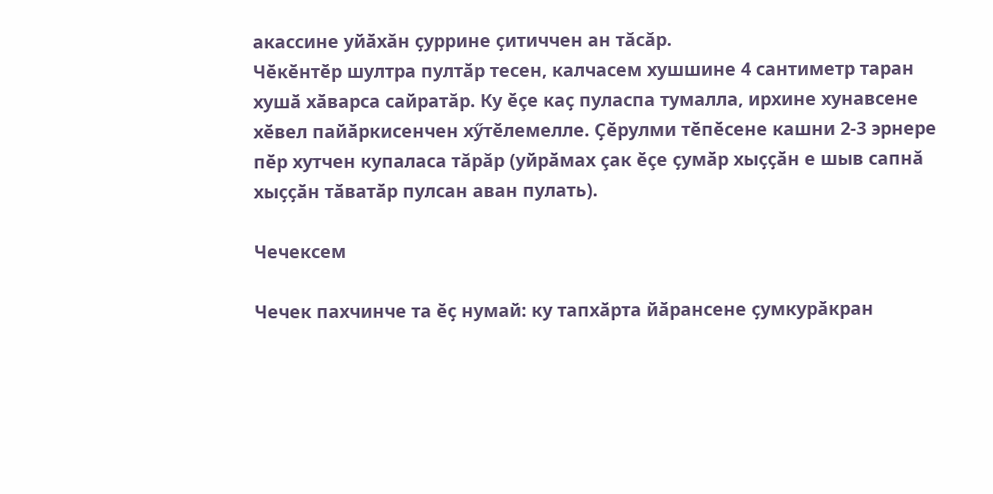акассине уйӑхăн ҫуррине ҫитиччен ан тăсăр.
Чӗкӗнтӗр шултра пултӑр тесен, калчасем хушшине 4 сантиметр таран хушӑ хӑварса сайратăр. Ку ӗçе каҫ пуласпа тумалла, ирхине хунавсене хӗвел пайӑркисенчен хӳтӗлемелле. Ҫӗрулми тӗпӗсене кашни 2-3 эрнере пӗр хутчен купаласа тăрăр (уйрӑмах çак ӗçе ҫумӑр хыҫҫӑн е шыв сапнă хыҫҫӑн тӑватӑр пулсан аван пулать).

Чечексем

Чечек пахчинче та ӗҫ нумай: ку тапхӑрта йӑрансене ҫумкурӑкран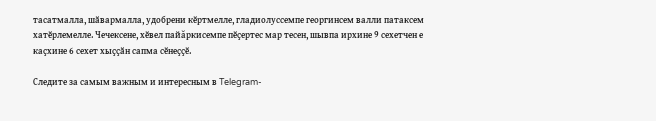тасатмалла, шӑвармалла, удобрени кӗртмелле, гладиолуссемпе георгинсем валли патаксем хатӗрлемелле. Чечексене, хӗвел пайăркисемпе пӗҫертес мар тесен, шывпа ирхине 9 сехетчен е каҫхине 6 сехет хыҫҫӑн сапма сӗнеҫҫӗ.

Следите за самым важным и интересным в Telegram-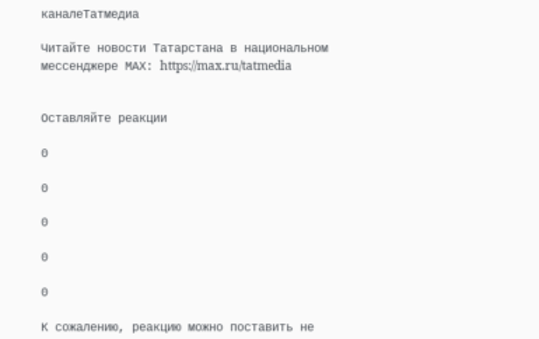каналеТатмедиа

Читайте новости Татарстана в национальном мессенджере MАХ: https://max.ru/tatmedia


Оставляйте реакции

0

0

0

0

0

К сожалению, реакцию можно поставить не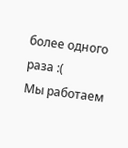более одного раза :(
Мы работаем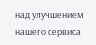над улучшением нашего сервиса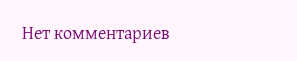Нет комментариев